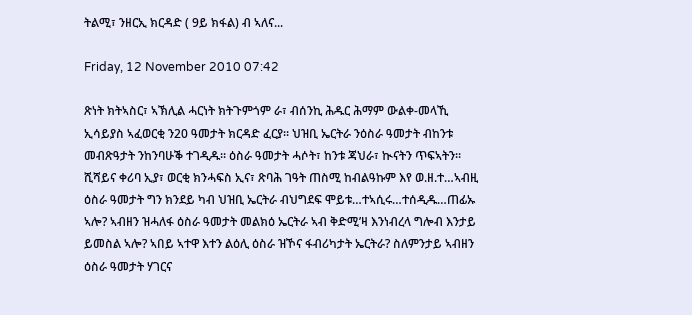ትልሚ፣ ንዘርኢ ክርዳድ ( 9ይ ክፋል) ብ ኣለና...

Friday, 12 November 2010 07:42

ጽነት ክትኣስር፣ ኣኽሊል ሓርነት ክትጉምጎም ራ፣ ብሰንኪ ሕዱር ሕማም ውልቀ-መላኺ ኢሳይያስ ኣፈወርቂ ን20 ዓመታት ክርዳድ ፈርያ። ህዝቢ ኤርትራ ንዕስራ ዓመታት ብከንቱ መብጽዓታት ንከንባሁቕ ተገዲዱ። ዕስራ ዓመታት ሓሶት፣ ከንቱ ጃህራ፣ ኲናትን ጥፍኣትን። ሺሻይና ቀሪባ ኢያ፣ ወርቂ ክንሓፍስ ኢና፣ ጽባሕ ገዓት ጠስሚ ከብልዓኩም እየ ወ.ዘ.ተ…ኣብዚ ዕስራ ዓመታት ግን ክንደይ ካብ ህዝቢ ኤርትራ ብህግደፍ ሞይቱ…ተኣሲሩ…ተሰዲዱ…ጠፊኡ ኣሎ? ኣብዘን ዝሓለፋ ዕስራ ዓመታት መልክዕ ኤርትራ ኣብ ቅድሚ’ዛ እንነብረላ ግሎብ እንታይ ይመስል ኣሎ? ኣበይ ኣተዋ እተን ልዕሊ ዕስራ ዝኾና ፋብሪካታት ኤርትራ? ስለምንታይ ኣብዘን ዕስራ ዓመታት ሃገርና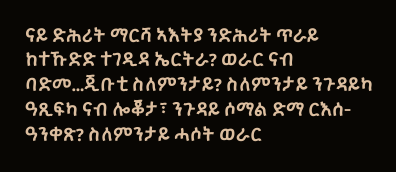ናይ ድሕሪት ማርሻ ኣእትያ ንድሕሪት ጥራይ ከተኹድድ ተገዲዳ ኤርትራ? ወራር ናብ ባድመ…ጂቡቲ ስለምንታይ? ስለምንታይ ንጉዳይካ ዓጺፍካ ናብ ሎቖታ፣ ንጉዳይ ሶማል ድማ ርእሰ-ዓንቀጽ? ስለምንታይ ሓሶት ወራር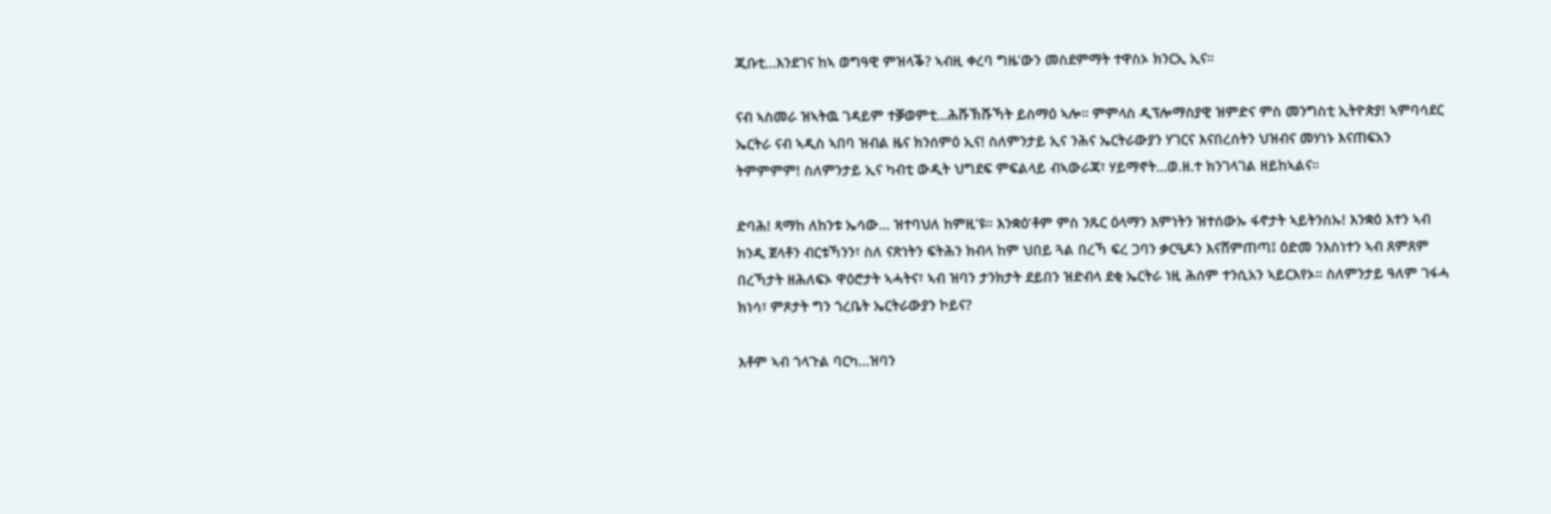ጂቡቲ…እንደገና ከኣ ወግዓዊ ምዝላቕ? ኣብዚ ቀረባ ግዜ’ውን መስደምማት ተዋስኦ ክንርኢ ኢና።

ናብ ኣስመራ ዝኣትዉ ገዳይም ተቓወምቲ…ሕሹኽሹኻት ይስማዕ ኣሎ። ምምላስ ዲፕሎማስያዊ ዝምድና ምስ መንግስቲ ኢትዮጵያ! ኣምባሳደር ኤርትራ ናብ ኣዲስ ኣበባ ዝብል ዜና ክንሰምዕ ኢና! ስለምንታይ ኢና ንሕና ኤርትራውያን ሃገርና እናበረሰትን ህዝብና መሃነኑ እናጠፍአን ትምምምም! ስለምንታይ ኢና ካብቲ ውዲት ህግደፍ ምፍልላይ ብኣውራጃ፣ ሃይማኖት…ወ.ዘ.ተ ክንገላገል ዘይከኣልና።

ድባሕ! ጻማከ ለከንቱ ኤሳው… ዝተባህለ ከምዚ’ዩ። እንቋዕ’ቶም ምስ ንጹር ዕላማን እምነትን ዝተሰውኡ ፋኖታት ኣይትንስኡ! እንቋዕ እተን ኣብ ክንዲ ጀላቶን ብርቱኻንን፣ ስለ ናጽነትን ፍትሕን ክብላ ከም ህበይ ጓል በረኻ ፍረ ጋባን ቃርዒዶን እናሸምጠጣ፤ ዕድመ ንእስነተን ኣብ ጸምጸም በረኻታት ዘሕለፍኦ ዋዕሮታት ኣሓትና፣ ኣብ ዝባን ታንክታት ደይበን ዝድብላ ደቂ ኤርትራ ነዚ ሕሰም ተንሲአን ኣይርእየኦ። ስለምንታይ ዓለም ገፋሓ ክነሳ፣ ምጾታት ግን ጎረቤት ኤርትራውያን ኮይና?

እቶም ኣብ ጎላጉል ባርካ…ዝባን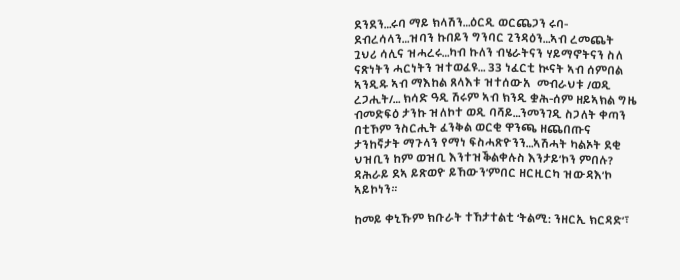ደንደን…ሩባ ማይ ክላሽን…ዕርዲ ወርጨጋን ሩባ-ደብረሳላን…ዝባን ኩበይን ግንባር ጊንዳዕን…ኣብ ረመጨት ጓህሪ ሳሊና ዝሓረሩ…ካብ ኩለን ብሄራትናን ሃይማኖትናን ስለ ናጽነትን ሓርነትን ዝተወፈዩ… 33 ነፈርቲ ኲናት ኣብ ሰምበል ኣንዲዱ ኣብ ማእከል ጸላእቱ ዝተሰውአ  መብራህቱ /ወዲ ረጋሒት/… ክሳድ ዓዲ ሽሩም ኣብ ክንዲ ቋሕ-ሰም ዘይኣክል ግዜ ብመድፍዕ ታንኩ ዝለኮተ ወዲ ባሻይ…ንመንገዲ ስጋለት ቀጣን በቲኾም ንስርሒት ፈንቅል ወርቂ ዋንጫ ዘጨበጡና ታንከኛታት ማጉላን የማነ ፍስሓጽዮንን…ኣሽሓት ካልኦት ደቂ ህዝቢን ከም ወዝቢ እንተዝቕልቀሉስ እንታይ’ኮን ምበሉ? ዳሕራይ ደኣ ይጽወዮ ይኸውን’ምበር ዘርዚርካ ዝውዳእ’ኮ ኣይኮነን።

ከመይ ቀኒኹም ክቡራት ተኸታተልቲ ‘ትልሚ: ንዘርኢ ክርዳድ’፣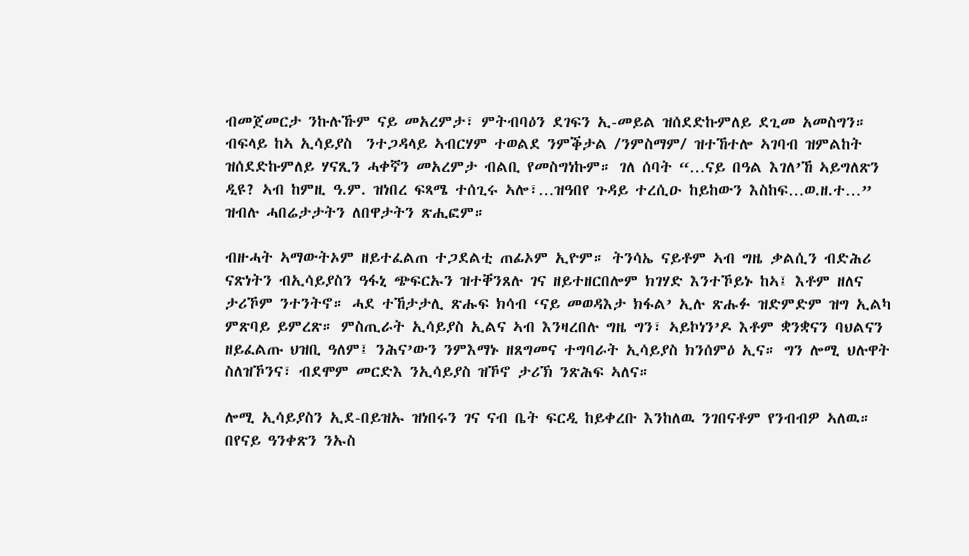ብመጀመርታ ንኩሉኹም ናይ መአረምታ፣ ምትብባዕን ደገፍን ኢ-መይል ዝሰደድኩምለይ ደጊመ አመስግን። ብፍላይ ከኣ ኢሳይያስ  ንተጋዳላይ ኣብርሃም ተወልደ ንምቕታል /ንምስማም/ ዝተኸተሎ ኣገባብ ዝምልከት ዝሰደድኩምለይ ሃናጺን ሓቀኛን መአረምታ ብልቢ የመስግነኩም። ገለ ሰባት “…ናይ በዓል እገለ’ኸ ኣይግለጽን ዲዩ? ኣብ ከምዚ ዓ.ም. ዝነበረ ፍጻሜ ተሰጊሩ ኣሎ፣…ዝዓበየ ጉዳይ ተረሲዑ ከይከውን እስከፍ…ወ.ዘ.ተ…” ዝብሉ ሓበሬታታትን ለበዋታትን ጽሒፎም።

ብዙሓት ኣማውትኦም ዘይተፈልጠ ተጋደልቲ ጠፊኦም ኢዮም። ትንሳኤ ናይቶም ኣብ ግዜ ቃልሲን ብድሕሪ ናጽነትን ብኢሳይያስን ዓፋኒ ጭፍርኡን ዝተቐንጸሉ ገና ዘይተዘርበሎም ክገሃድ እንተኾይኑ ከኣ፤ እቶም ዘለና ታሪኾም ንተንትኖ። ሓደ ተኸታታሊ ጽሑፍ ክሳብ ‘ናይ መወዳእታ ክፋል’ ኢሉ ጽሑፉ ዝድምድም ዝግ ኢልካ ምጽባይ ይምረጽ። ምስጢራት ኢሳይያስ ኢልና ኣብ እንዛረበሉ ግዜ ግን፣ ኣይኮነን’ዶ እቶም ቋንቋናን ባህልናን ዘይፈልጡ ህዝቢ ዓለም፤ ንሕና’ውን ንምእማኑ ዘጸግመና ተግባራት ኢሳይያስ ክንሰምዕ ኢና። ግን ሎሚ ህሉዋት ስለዝኾንና፣ ብደሞም መርድእ ንኢሳይያስ ዝኾኖ ታሪኽ ንጽሕፍ ኣለና።

ሎሚ ኢሳይያስን ኢደ-በይዝኡ ዝነበሩን ገና ናብ ቤት ፍርዲ ከይቀረቡ እንከለዉ ንገበናቶም የንብብዎ ኣለዉ። በየናይ ዓንቀጽን ንኡስ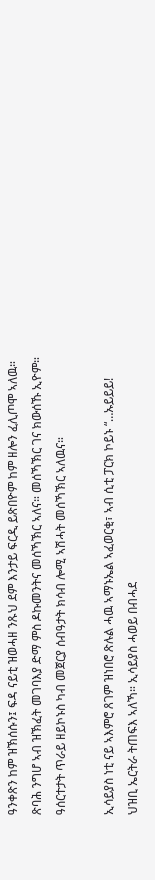ዓንቀጽን ከም ዝኽሰሱን፤ ፍዳ ናይቲ ዝወሓዘ ንጹህ ደም እንታይ ፍርዲ ይጽበዮም ከም ዘሎን ፈሊጦሞ ኣለዉ። ጽባሕ ንግሆ ኣብ ዝኽፈት መገባእያ ድማ ምስ ዶኩመንትና መሰኻኽር ኣለና። መሰኻኽር ገና ክውሰኹ ኢዮም። ዓሰርተታት ጥራይ ዘይኮኑስ ካብ መጀርያ ሰብዓታት ክሳብ ሎሚ ኣሽሓት መሰኻኽር ኣለዉና።

ኢሳይያስ ነቲ ናይ ኣእምሮ ጸገም ዝነበሮ ጽሉል ሓዉ ኣማኑኤል ኣፈወርቂ፣ ኣብ ሲቲ ፓርክ ኮይኑ “…ኡይይይ! ህዝቢ ኤርትራ ትጠፍእ ኣለኻ። ኢሳይያስ ሓወይ በብሓደ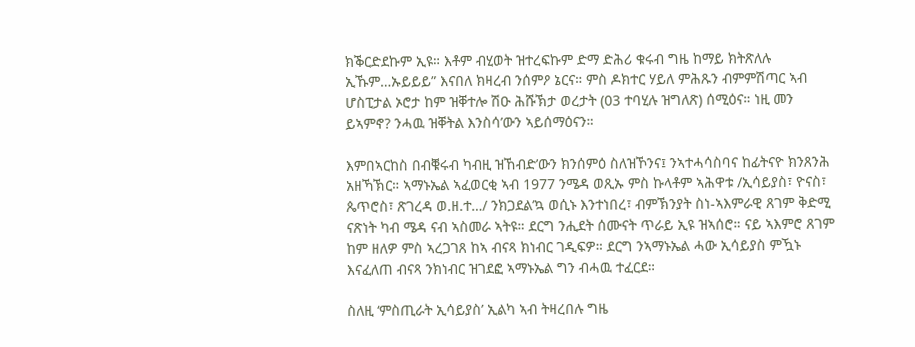ክቕርድደኩም ኢዩ። እቶም ብሂወት ዝተረፍኩም ድማ ድሕሪ ቁሩብ ግዜ ከማይ ክትጽለሉ ኢኹም…ኡይይይ” እናበለ ክዛረብ ንሰምዖ ኔርና። ምስ ዶክተር ሃይለ ምሕጹን ብምምሽጣር ኣብ ሆስፒታል ኦሮታ ከም ዝቐተሎ ሽዑ ሕሹኽታ ወረታት (03 ተባሂሉ ዝግለጽ) ሰሚዕና። ነዚ መን ይኣምኖ? ንሓዉ ዝቐትል እንስሳ’ውን ኣይሰማዕናን።

እምበኣርከስ በብቑሩብ ካብዚ ዝኸብድ’ውን ክንሰምዕ ስለዝኾንና፤ ንኣተሓሳስባና ከፊትናዮ ክንጸንሕ አዘኻኽር። ኣማኑኤል ኣፈወርቂ ኣብ 1977 ንሜዳ ወጺኡ ምስ ኩላቶም ኣሕዋቱ /ኢሳይያስ፣ ዮናስ፣ ጴጥሮስ፣ ጽገረዳ ወ.ዘ.ተ…/ ንክጋደል’ኳ ወሲኑ እንተነበረ፣ ብምኽንያት ስነ-ኣእምራዊ ጸገም ቅድሚ ናጽነት ካብ ሜዳ ናብ ኣስመራ ኣትዩ። ደርግ ንሒደት ሰሙናት ጥራይ ኢዩ ዝኣሰሮ። ናይ ኣእምሮ ጸገም ከም ዘለዎ ምስ ኣረጋገጸ ከኣ ብናጻ ክነብር ገዲፍዎ። ደርግ ንኣማኑኤል ሓው ኢሳይያስ ምዃኑ እናፈለጠ ብናጻ ንክነብር ዝገደፎ ኣማኑኤል ግን ብሓዉ ተፈርደ።

ስለዚ ‘ምስጢራት ኢሳይያስ’ ኢልካ ኣብ ትዛረበሉ ግዜ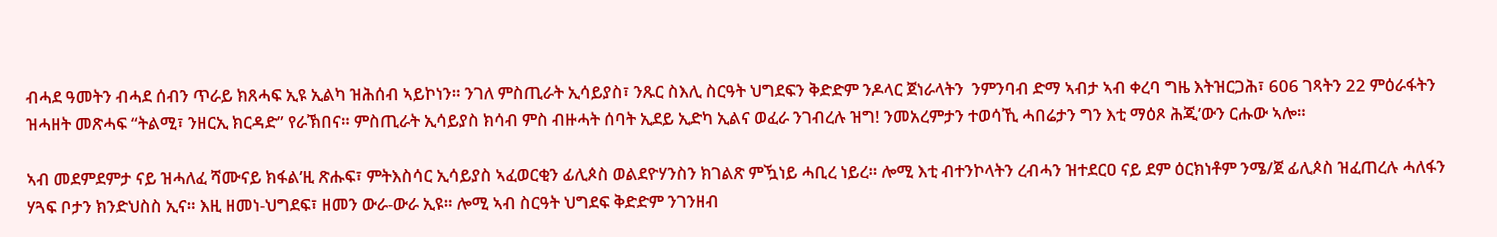ብሓደ ዓመትን ብሓደ ሰብን ጥራይ ክጸሓፍ ኢዩ ኢልካ ዝሕሰብ ኣይኮነን። ንገለ ምስጢራት ኢሳይያስ፣ ንጹር ስእሊ ስርዓት ህግደፍን ቅድድም ንዶላር ጀነራላትን  ንምንባብ ድማ ኣብታ ኣብ ቀረባ ግዜ እትዝርጋሕ፣ 606 ገጻትን 22 ምዕራፋትን ዝሓዘት መጽሓፍ “ትልሚ፣ ንዘርኢ ክርዳድ” የራኽበና። ምስጢራት ኢሳይያስ ክሳብ ምስ ብዙሓት ሰባት ኢደይ ኢድካ ኢልና ወፈራ ንገብረሉ ዝግ! ንመአረምታን ተወሳኺ ሓበሬታን ግን እቲ ማዕጾ ሕጂ’ውን ርሑው ኣሎ።

ኣብ መደምደምታ ናይ ዝሓለፈ ሻሙናይ ክፋል’ዚ ጽሑፍ፣ ምትእስሳር ኢሳይያስ ኣፈወርቂን ፊሊጶስ ወልደዮሃንስን ክገልጽ ምዃነይ ሓቢረ ነይረ። ሎሚ እቲ ብተንኮላትን ረብሓን ዝተደርዐ ናይ ደም ዕርክነቶም ንሜ/ጀ ፊሊጶስ ዝፈጠረሉ ሓለፋን ሃጓፍ ቦታን ክንድህስስ ኢና። እዚ ዘመነ-ህግደፍ፣ ዘመን ውራ-ውራ ኢዩ። ሎሚ ኣብ ስርዓት ህግደፍ ቅድድም ንገንዘብ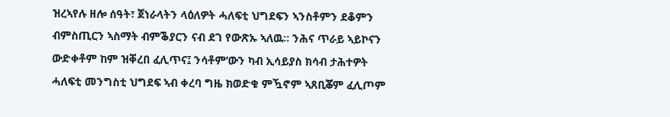ዝረኣየሉ ዘሎ ሰዓት፣ ጀነራላትን ላዕለዎት ሓለፍቲ ህግደፍን ኣንስቶምን ደቆምን ብምስጢርን ኣስማት ብምቕያርን ናብ ደገ የውጽኡ ኣለዉ። ንሕና ጥራይ ኣይኮናን ውድቀቶም ከም ዝቐረበ ፈሊጥና፤ ንሳቶም’ውን ካብ ኢሳይያስ ክሳብ ታሕተዎት ሓለፍቲ መንግስቲ ህግደፍ ኣብ ቀረባ ግዜ ክወድቁ ምዃኖም ኣጸቢቖም ፈሊጦም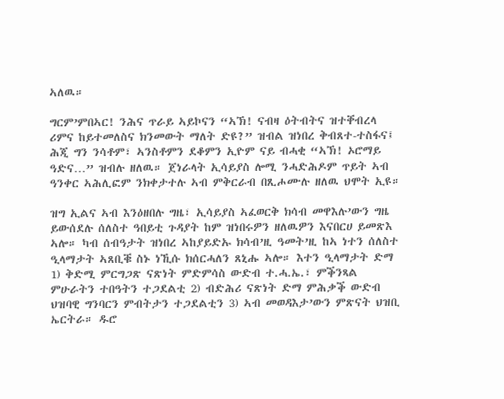ኣለዉ።

ግርም’ምበኣር! ንሕና ጥራይ ኣይኮናን “ኣኽ! ናብዛ ዕትብትና ዝተቐብረላ ሪምና ከይተመለስና ክንመውት ማለት ድዩ?” ዝብል ዝነበረ ቅብጸተ-ተስፋና፤ ሕጂ ግን ንሳቶም፣ ኣንስቶምን ደቆምን ኢዮም ናይ ብሓቂ “ኣኽ! ኦሮማይ ዓድና…” ዝብሉ ዘለዉ። ጀነራላት ኢሳይያስ ሎሚ ንሓድሕዶም ጥይት ኣብ ዓንቀር ኣሕሊፎም ንክቀታተሉ ኣብ ምቅርራብ በጺሖሙሉ ዘለዉ ህሞት ኢዩ።

ዝግ ኢልና ኣብ እንዕዘበሉ ግዜ፣ ኢሳይያስ ኣፈወርቅ ክሳብ መዋእሉ’ውን ግዜ ይውሰደሉ ሰለስተ ዓበይቲ ጉዳያት ከም ዝነበሩዎን ዘለዉዎን እናበርሀ ይመጽእ ኣሎ። ካብ ሰብዓታት ዝነበረ ኣከያይድኡ ክሳብ’ዚ ዓመት’ዚ ከኣ ነተን ሰለስተ ዒላማታት ኣጸቢቑ ስኑ ነኺሱ ክሰርሓለን ጸኒሑ ኣሎ። እተን ዒላማታት ድማ 1) ቅድሚ ምርግጋጽ ናጽነት ምድምሳስ ውድብ ተ.ሓ.ኤ.፣ ምቕንጻል ምሁራትን ተበዓትን ተጋደልቲ 2) ብድሕሪ ናጽነት ድማ ምሕቃቕ ውድብ ህዝባዊ ግንባርን ምብትታን ተጋደልቲን 3) ኣብ መወዳእታ’ውን ምጽናት ህዝቢ ኤርትራ። ዱሮ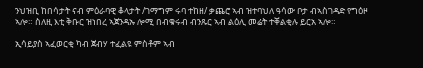ንህዝቢ ከበሳታት ናብ ምዕራባዊ ቆላታት /ገማግም ሩባ ተከዘ/ ቃጨሮ ኣብ ዝተባህለ ዓሳው ቦታ ብኣስገዳድ የግዕዞ ኣሎ። ስለዚ እቲ ቅቡር ዝነበረ ኣጀንዳኡ ሎሚ በብቁሩብ ብንጹር ኣብ ልዕሊ መሬት ተቐልቂሉ ይርአ ኣሎ።

ኢሳይያስ ኣፈወርቂ ካብ ጀብሃ ተፈልዩ ምስቶም ኣብ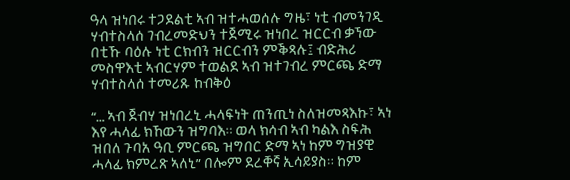ዓላ ዝነበሩ ተጋደልቲ ኣብ ዝተሓወሰሉ ግዜ፣ ነቲ ብመንገዲ ሃብተስላሰ ገብረመድህን ተጀሚሩ ዝነበረ ዝርርብ ቃኘው በቲኹ ባዕሉ ነቲ ርክብን ዝርርብን ምቕጻሉ፤ ብድሕሪ መስዋእቲ ኣብርሃም ተወልደ ኣብ ዝተገብረ ምርጫ ድማ ሃብተስላሰ ተመሪጹ ከብቅዕ

“… ኣብ ጀብሃ ዝነበረኒ ሓላፍነት ጠንጢነ ስለዝመጻእኩ፣ ኣነ እየ ሓላፊ ክኸውን ዝግባእ። ወላ ክሳብ ኣብ ካልእ ስፍሕ ዝበለ ጉባአ ዓቢ ምርጫ ዝግበር ድማ ኣነ ከም ግዝያዊ ሓላፊ ክምረጽ ኣለኒ” በሎም ደረቐኛ ኢሳይያስ። ከም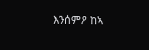እንሰምዖ ከኣ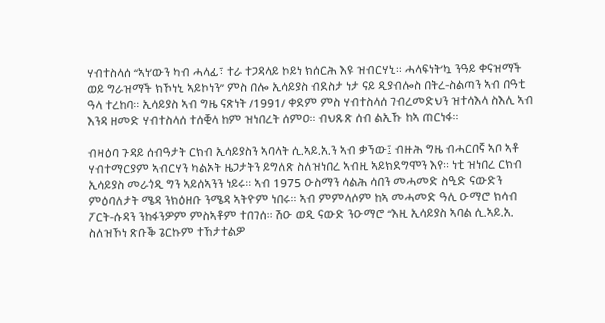ሃብተስላሰ “ኣነ’ውን ካብ ሓላፊ፣ ተራ ተጋዳላይ ኮይነ ክሰርሕ እዩ ዝብርሃኒ። ሓላፍነት’ኳ ንዓይ ቀናዝማች ወይ ግራዝማች ክኾነኒ ኣይኮነን” ምስ በሎ ኢሳይያስ ብደስታ ነታ ናይ ዲያብሎስ በትረ-ስልጣን ኣብ በዓቲ ዓላ ተረከባ። ኢሳይያስ ኣብ ግዜ ናጽነት /1991/ ቀደም ምስ ሃብተስላሰ ገብረመድህን ዝተሳእላ ስእሊ ኣብ እንዳ ዘመድ ሃብተስላሰ ተሰቒላ ከም ዝነበረት ሰምዐ። ብህጹጽ ሰብ ልኢኹ ከኣ ጠርነፋ።

ብዛዕባ ጉዳይ ሰብዓታት ርክብ ኢሳይያስን ኣባላት ሲ.ኣይ.አ.ን ኣብ ቃኘው፤ ብዙሕ ግዜ ብሓርበኛ ኣቦ ኣቶ ሃብተማርያም ኣብርሃን ካልኦት ዜጋታትን ይግለጽ ስለዝነበረ ኣብዚ ኣይክደግሞን እየ። ነቲ ዝነበረ ርክብ ኢሳይያስ መራጎዲ ግን ኣይሰኣንን ነይሩ። ኣብ 1975 ዑስማን ሳልሕ ሳበን መሓመድ ስዒድ ናውድን ምዕባለታት ሜዳ ንክዕዘቡ ንሜዳ ኣትዮም ነበሩ። ኣብ ምምላሶም ከኣ መሓመድ ዓሊ ዑማሮ ክሳብ ፖርት-ሱዳን ንከፋንዎም ምስኣቶም ተበገሰ። ሽዑ ወዲ ናውድ ንዑማሮ “እዚ ኢሳይያስ ኣባል ሲ.ኣይ.አ. ስለዝኾነ ጽቡቕ ጌርኩም ተኸታተልዎ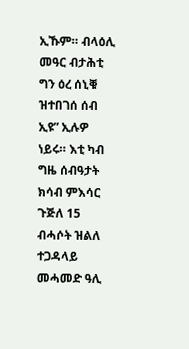ኢኹም። ብላዕሊ መዓር ብታሕቲ ግን ዕረ ሰኒቑ ዝተበገሰ ሰብ ኢዩ” ኢሉዎ ነይሩ። እቲ ካብ ግዜ ሰብዓታት ክሳብ ምእሳር ጉጅለ 15 ብሓሶት ዝልለ ተጋዳላይ መሓመድ ዓሊ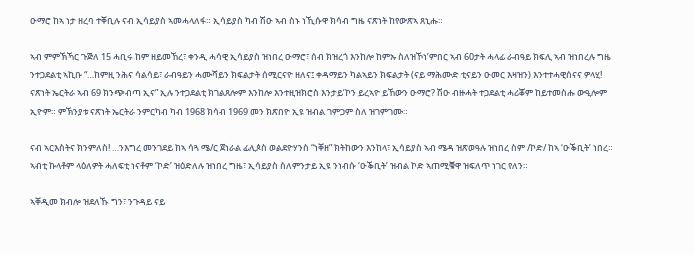ዑማሮ ከኣ ነታ ዘረባ ተቐቢሉ ናብ ኢሳይያስ ኣመሓላለፋ። ኢሳይያስ ካብ ሽዑ ኣብ ስኑ ነኺሱዋ ክሳብ ግዜ ናጽነት ከየውጽኣ ጸኒሑ።

ኣብ ምምኽኻር ጉጅለ 15 ሓቢሩ ከም ዘይመኸረ፣ ቀንዲ ሓሳዊ ኢሳይያስ ዝነበረ ዑማሮ፣ ሰብ ክዝረጎ እንከሎ ከምኡ ስለዝኾነ’ምበር ኣብ 60ታት ሓላፊ ራብዓይ ክፍሊ ኣብ ዝነበረሉ ግዜ ንተጋደልቲ ኣኪቡ “…ከምዚ ንሕና ሳልሳይ፣ ራብዓይን ሓሙሻይን ክፍልታት ሰሚርናዮ ዘለና፤ ቀዳማይን ካልኣይን ክፍልታት (ናይ ማሕሙድ ቲናይን ዑመር እዛዝን) እንተተሓዊሰናና ዎላሂ! ናጽነት ኤርትራ ኣብ 69 ክንጭብጣ ኢና” ኢሉ ንተጋደልቲ ክገልጸሎም እንከሎ እንተዚዝክሮስ እንታይ’ኮን ይረኣዮ ይኸውን ዑማሮ? ሽዑ ብዙሓት ተጋደልቲ ሓሪቖም ከይተመስሑ ውዒሎም ኢዮም። ምኽንያቱ ናጽነት ኤርትራ ንምርካብ ካብ 1968 ክሳብ 1969 መን ክጽበዮ ኢዩ ዝብል ገምጋም ስለ ዝገምገሙ።

ናብ ኣርእስትና ክንምለስ! …ንእግረ መንገደይ ከኣ ሳጓ ሜ/ር ጀነራል ፊሊጶስ ወልደዮሃንስ “ነቐዘ” ክትከውን እንከላ፣ ኢሳይያስ ኣብ ሜዳ ዝጽወዓሉ ዝነበረ ስም /ኮድ/ ከኣ ‘ዑቕቢት’ ነበረ። ኣብቲ ኩላቶም ላዕለዎት ሓለፍቲ ነናቶም ‘ኮድ’ ዝዕድለሉ ዝነበረ ግዜ፣ ኢሳይያስ ስለምንታይ ኢዩ ንነብሱ ‘ዑቕቢት’ ዝብል ኮድ ኣጠሚቑዋ ዝፍለጥ ነገር የለን።

ኣቐዲመ ክብሎ ዝደለኹ ግን፣ ንጉዳይ ናይ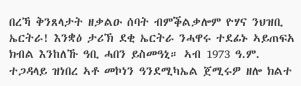በረኻ ቅንጸላታት ዘቃልዑ ሰባት ብምቕልቃሎም ዮሃና ንህዝቢ ኤርትራ! እንቋዕ ታሪኽ ደቂ ኤርትራ ንሓዋሩ ተደፊኑ ኣይጠፍአ ክብል እንከለኹ ዓቢ ሓበን ይስመዓኒ። ኣብ 1973 ዓ.ም. ተጋዳላይ ዝነበረ ኣቶ መኮነን ዓንደሚካኤል ጀሚሩዎ ዘሎ ክልተ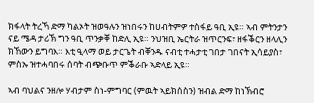ክፋላት ትረኻ ድማ ካልኦት ዝወዓሉን ዝነበሩን ከሀብትምዎ ተስፋይ ዓቢ ኢዩ። ኣብ ምትንታን ናይ ሜዳ ታሪኽ ግን ዓቢ ጥንቃቐ ከድሊ ኢዩ። ንህዝቢ ኤርትራ ዝጥርንፍ፣ ዘፋቕርን ዘላሊን ክኸውን ይግባእ። እቲ ዒላማ ወይ ታርጌት ብቐንዱ ናብቲ ተሓታቲ ገበታ ገበናት ኢሳይያስ፣ ምስኡ ዝተሓባበሩ ሰባት ብጭቡጥ ምቕራቡ ኣድላይ ኢዩ።

ኣብ ባህልና ንዘሎ ሃብታም ስነ-ምግባር (ምዉት ኣይክሰስን) ዝብል ድማ ከነኽብሮ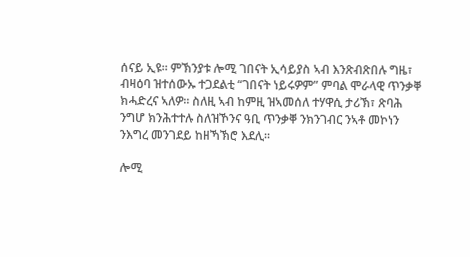ሰናይ ኢዩ። ምኽንያቱ ሎሚ ገበናት ኢሳይያስ ኣብ እንጽብጽበሉ ግዜ፣ ብዛዕባ ዝተሰውኡ ተጋደልቲ “ገበናት ነይሩዎም” ምባል ሞራላዊ ጥንቃቐ ክሓድረና ኣለዎ። ስለዚ ኣብ ከምዚ ዝኣመሰለ ተሃዋሲ ታሪኽ፣ ጽባሕ ንግሆ ክንሕተተሉ ስለዝኾንና ዓቢ ጥንቃቐ ንክንገብር ንኣቶ መኮነን ንእግረ መንገደይ ከዘኻኽሮ እደሊ።

ሎሚ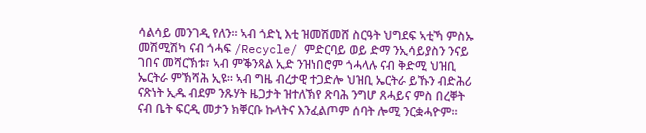ሳልሳይ መንገዲ የለን። ኣብ ጎድኒ እቲ ዝመሽመሸ ስርዓት ህግደፍ ኣቲኻ ምስኡ መሽሚሽካ ናብ ጎሓፍ /Recycle/ ምድርባይ ወይ ድማ ንኢሳይያስን ንናይ ገበና መሻርኽቱ፣ ኣብ ምቕንጻል ኢድ ንዝነበሮም ጎሓላሉ ናብ ቅድሚ ህዝቢ ኤርትራ ምኽሻሕ ኢዩ። ኣብ ግዜ ብረታዊ ተጋድሎ ህዝቢ ኤርትራ ይኹን ብድሕሪ ናጽነት ኢዱ ብደም ንጹሃት ዜጋታት ዝተለኽየ ጽባሕ ንግሆ ጸሓይና ምስ በረቐት ናብ ቤት ፍርዲ መታን ክቐርቡ ኩላትና እንፈልጦም ሰባት ሎሚ ንርቋሓዮም።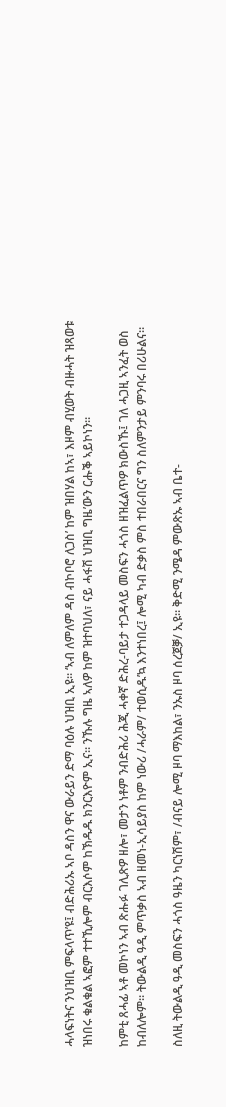ሓላፍነትና ንህዝቢ ምፍላጥ’ዩ፤ ብድሕሪኡ ኣቦ ዳስን ዋና ውራይን ድማ ባዕሉ ህዝቢ ኢዩ። ‘ኣብ ለምለም ዳስ ብኮቦሮ ለጋስ’ ከም ዝበሃል ከኣ፣ እዞም ብሂወት ብዙሓት ዝጻወቱ ዝነበሩ ቁልቁል ኣፎም ተተኺሎም ብርእሶም ከኽዱዱ ክንርእዮም ኢና። ንኹሉ ግዜ ኣለዎ ከም ዝተባህለ፣ ናይ ሓፋሽ ህዝቢ ግዜ’ውን ርሑቕ ኣይኮነን።

ከምቲ ጸሓፊ ኣቶ መኮነን ኣብ ጽሑፉ ገሊጽዎ ዘሎ፣ መታን ነቶም ንብድሕሪ ሕጂ ሓቀኛ ድሕረ-ባይታ ተጋዳላይ መስፍን ሓጎስ ዘዝፈልጥዎ ክውስኹ፤ ገለ ሓጋዚ ኣንፈት ወስ ከብለሎም። ትውልዲ ዓዲ ምጥቃስ ኣብ ዘመነ-ኢሳይያስ ከም ነውሪ /ሓራም/ ተወሲዱ’ኳ እንተነበረ፤ ሎሚ ካብ ድቃስ ምስ ተበራበርና ግን ስለምንታይ ምንባሩ በሪሁልና።

ስለዚ ትውልዲ ዓዲ መስፍን ሓጎስ ዓዜን ካርነሽም፣ /ብናይ ሎሚ ዞባ ማእከል፣ ንኡስ ዞባ ሰረጀቓ/ ኢዩ። ቅድሚ ንሜዳ ምውጽኡ ኣብ ቤተ-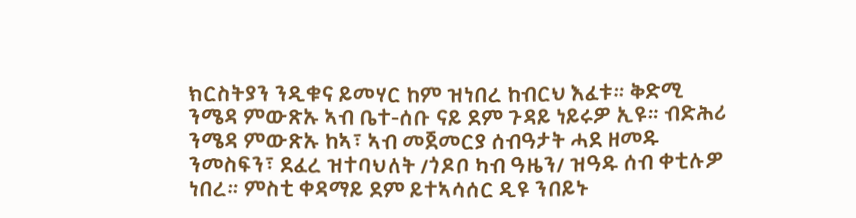ክርስትያን ንዲቁና ይመሃር ከም ዝነበረ ከብርህ እፈቱ። ቅድሚ ንሜዳ ምውጽኡ ኣብ ቤተ-ሰቡ ናይ ደም ጉዳይ ነይሩዎ ኢዩ። ብድሕሪ ንሜዳ ምውጽኡ ከኣ፣ ኣብ መጀመርያ ሰብዓታት ሓደ ዘመዱ ንመስፍን፣ ደፈረ ዝተባህለት /ጎዶቦ ካብ ዓዜን/ ዝዓዱ ሰብ ቀቲሉዎ ነበረ። ምስቲ ቀዳማይ ደም ይተኣሳሰር ዲዩ ንበይኑ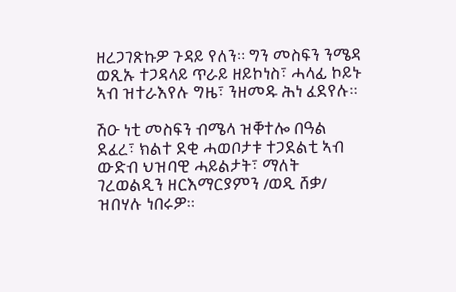ዘረጋገጽኩዎ ጉዳይ የለን። ግን መስፍን ንሜዳ ወጺኡ ተጋዳላይ ጥራይ ዘይኮነስ፣ ሓላፊ ኮይኑ ኣብ ዝተራእየሉ ግዜ፣ ንዘመዱ ሕነ ፈደየሉ።

ሽዑ ነቲ መስፍን ብሜላ ዝቐተሎ በዓል ደፈረ፣ ክልተ ደቂ ሓወቦታቱ ተጋደልቲ ኣብ ውድብ ህዝባዊ ሓይልታት፣ ማለት ገረወልዲን ዘርእማርያምን /ወዲ ሸቃ/ ዝበሃሉ ነበሩዎ።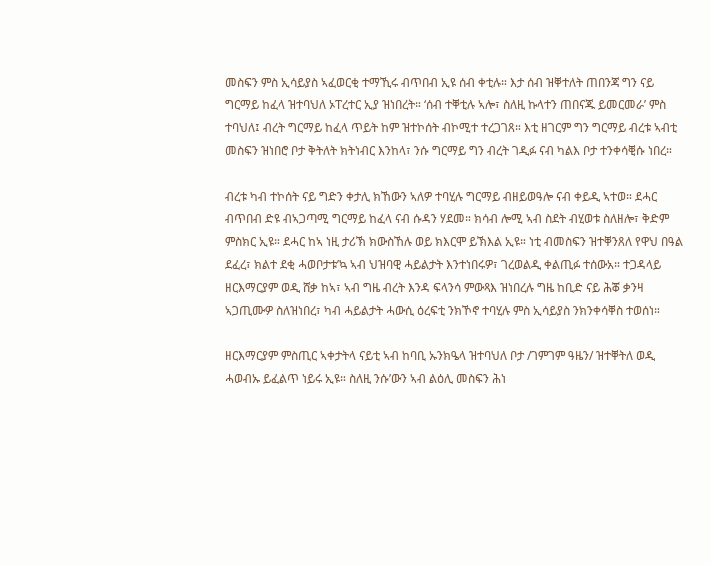መስፍን ምስ ኢሳይያስ ኣፈወርቂ ተማኺሩ ብጥበብ ኢዩ ሰብ ቀቲሉ። እታ ሰብ ዝቐተለት ጠበንጃ ግን ናይ ግርማይ ከፈላ ዝተባህለ ኦፐረተር ኢያ ዝነበረት። ‘ሰብ ተቐቲሉ ኣሎ፣ ስለዚ ኩላተን ጠበናጁ ይመርመራ’ ምስ ተባህለ፤ ብረት ግርማይ ከፈላ ጥይት ከም ዝተኮሰት ብኮሚተ ተረጋገጸ። እቲ ዘገርም ግን ግርማይ ብረቱ ኣብቲ መስፍን ዝነበሮ ቦታ ቅትለት ክትነብር እንከላ፣ ንሱ ግርማይ ግን ብረት ገዲፉ ናብ ካልእ ቦታ ተንቀሳቒሱ ነበረ።

ብረቱ ካብ ተኮሰት ናይ ግድን ቀታሊ ክኸውን ኣለዎ ተባሂሉ ግርማይ ብዘይወዓሎ ናብ ቀይዲ ኣተወ። ደሓር ብጥበብ ድዩ ብኣጋጣሚ ግርማይ ከፈላ ናብ ሱዳን ሃደመ። ክሳብ ሎሚ ኣብ ስደት ብሂወቱ ስለዘሎ፣ ቅድም ምስክር ኢዩ። ደሓር ከኣ ነዚ ታሪኽ ክውስኸሉ ወይ ክእርሞ ይኽእል ኢዩ። ነቲ ብመስፍን ዝተቐንጸለ የዋህ በዓል ደፈረ፣ ክልተ ደቂ ሓወቦታቱ’ኳ ኣብ ህዝባዊ ሓይልታት እንተነበሩዎ፣ ገረወልዲ ቀልጢፉ ተሰውአ። ተጋዳላይ ዘርእማርያም ወዲ ሸቃ ከኣ፣ ኣብ ግዜ ብረት እንዳ ፍላንሳ ምውጻእ ዝነበረሉ ግዜ ከቢድ ናይ ሕቖ ቃንዛ ኣጋጢሙዎ ስለዝነበረ፣ ካብ ሓይልታት ሓውሲ ዕረፍቲ ንክኾኖ ተባሂሉ ምስ ኢሳይያስ ንክንቀሳቐስ ተወሰነ።

ዘርእማርያም ምስጢር ኣቀታትላ ናይቲ ኣብ ከባቢ ኡንክዔላ ዝተባህለ ቦታ /ገምገም ዓዜን/ ዝተቐትለ ወዲ ሓወብኡ ይፈልጥ ነይሩ ኢዩ። ስለዚ ንሱ’ውን ኣብ ልዕሊ መስፍን ሕነ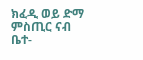ክፈዲ ወይ ድማ ምስጢር ናብ ቤተ-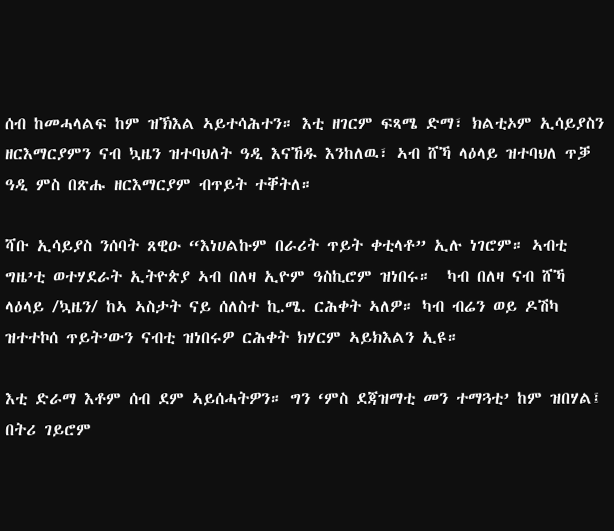ሰብ ከመሓላልፍ ከም ዝኽእል ኣይተሳሕተን። እቲ ዘገርም ፍጻሜ ድማ፣ ክልቲኦም ኢሳይያስን ዘርእማርያምን ናብ ኳዜን ዝተባህለት ዓዲ እናኸዱ እንከለዉ፣ ኣብ ሸኻ ላዕላይ ዝተባህለ ጥቓ ዓዲ ምስ በጽሑ ዘርእማርያም ብጥይት ተቐትለ።

ሻቡ ኢሳይያስ ንሰባት ጸዊዑ “እነሀልኩም በራሪት ጥይት ቀቲላቶ” ኢሉ ነገሮም። ኣብቲ ግዜ’ቲ ወተሃደራት ኢትዮጵያ ኣብ በለዛ ኢዮም ዓስኪሮም ዝነበሩ።  ካብ በለዛ ናብ ሸኻ ላዕላይ /ኳዜን/ ከኣ ኣስታት ናይ ሰለስተ ኪ.ሜ. ርሕቀት ኣለዎ። ካብ ብሬን ወይ ዶሽካ ዝተተኮሰ ጥይት’ውን ናብቲ ዝነበሩዎ ርሕቀት ክሃርም ኣይክእልን ኢዩ።

እቲ ድራማ እቶም ሰብ ደም ኣይሰሓትዎን። ግን ‘ምስ ደጃዝማቲ መን ተማጓቲ’ ከም ዝበሃል፤ በትሪ ገይሮም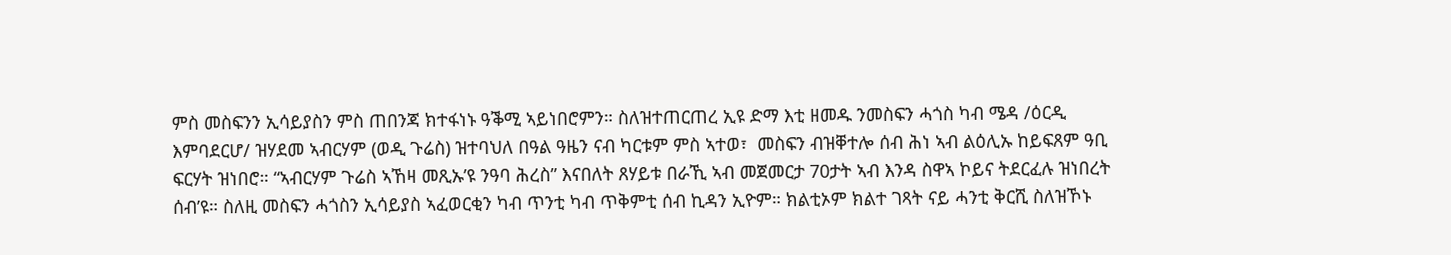ምስ መስፍንን ኢሳይያስን ምስ ጠበንጃ ክተፋነኑ ዓቕሚ ኣይነበሮምን። ስለዝተጠርጠረ ኢዩ ድማ እቲ ዘመዱ ንመስፍን ሓጎስ ካብ ሜዳ /ዕርዲ እምባደርሆ/ ዝሃደመ ኣብርሃም (ወዲ ጉሬስ) ዝተባህለ በዓል ዓዜን ናብ ካርቱም ምስ ኣተወ፣  መስፍን ብዝቐተሎ ሰብ ሕነ ኣብ ልዕሊኡ ከይፍጸም ዓቢ ፍርሃት ዝነበሮ። “ኣብርሃም ጉሬስ ኣኸዛ መጺኡ’ዩ ንዓባ ሕረስ” እናበለት ጸሃይቱ በራኺ ኣብ መጀመርታ 70ታት ኣብ እንዳ ስዋኣ ኮይና ትደርፈሉ ዝነበረት ሰብ’ዩ። ስለዚ መስፍን ሓጎስን ኢሳይያስ ኣፈወርቂን ካብ ጥንቲ ካብ ጥቅምቲ ሰብ ኪዳን ኢዮም። ክልቲኦም ክልተ ገጻት ናይ ሓንቲ ቅርሺ ስለዝኾኑ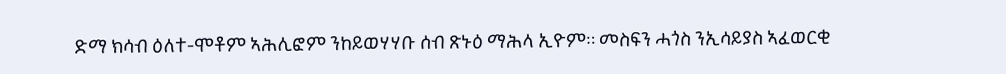ድማ ክሳብ ዕለተ-ሞቶም ኣሕሊፎም ንከይወሃሃቡ ሰብ ጽኑዕ ማሕላ ኢዮም። መስፍን ሓጎስ ንኢሳይያስ ኣፈወርቂ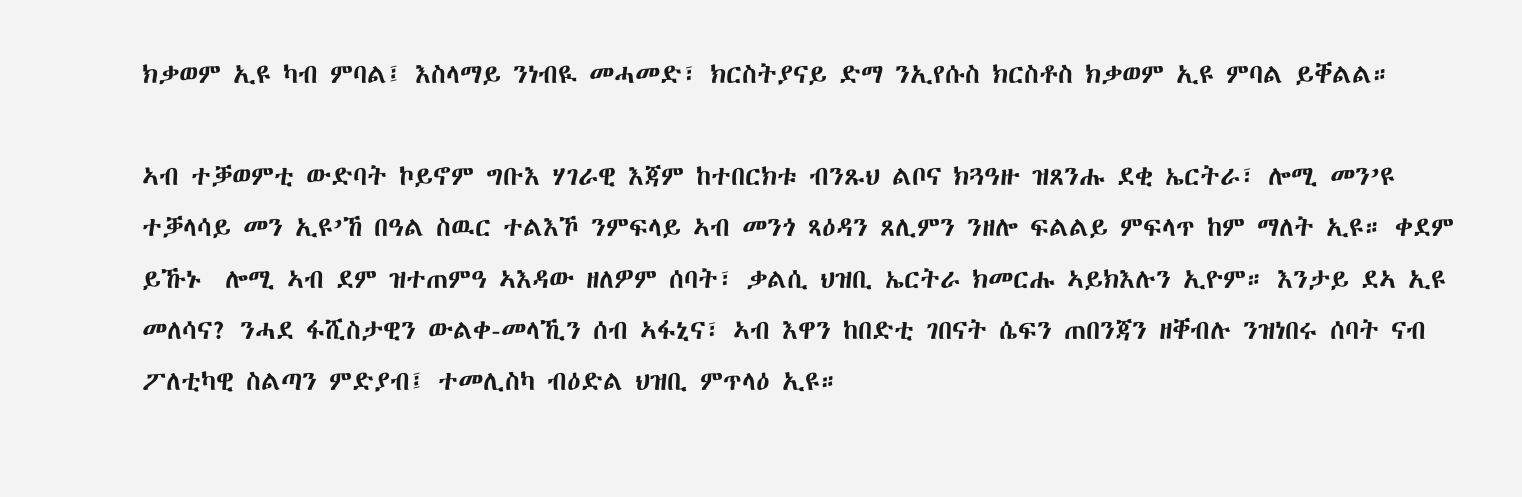ክቃወም ኢዩ ካብ ምባል፤ እስላማይ ንነብዪ መሓመድ፣ ክርስትያናይ ድማ ንኢየሱስ ክርስቶስ ክቃወም ኢዩ ምባል ይቐልል።

ኣብ ተቓወምቲ ውድባት ኮይኖም ግቡእ ሃገራዊ እጃም ከተበርክቱ ብንጹህ ልቦና ክጓዓዙ ዝጸንሑ ደቂ ኤርትራ፣ ሎሚ መን’ዩ ተቓላሳይ መን ኢዩ’ኸ በዓል ስዉር ተልእኾ ንምፍላይ ኣብ መንጎ ጻዕዳን ጸሊምን ንዘሎ ፍልልይ ምፍላጥ ከም ማለት ኢዩ። ቀደም ይኹኑ  ሎሚ ኣብ ደም ዝተጠምዓ ኣእዳው ዘለዎም ሰባት፣ ቃልሲ ህዝቢ ኤርትራ ክመርሑ ኣይክእሉን ኢዮም። እንታይ ደኣ ኢዩ መለሳና? ንሓደ ፋሺስታዊን ውልቀ-መላኺን ሰብ ኣፋኒና፣ ኣብ እዋን ከበድቲ ገበናት ሴፍን ጠበንጃን ዘቐብሉ ንዝነበሩ ሰባት ናብ ፖለቲካዊ ስልጣን ምድያብ፤ ተመሊስካ ብዕድል ህዝቢ ምጥላዕ ኢዩ።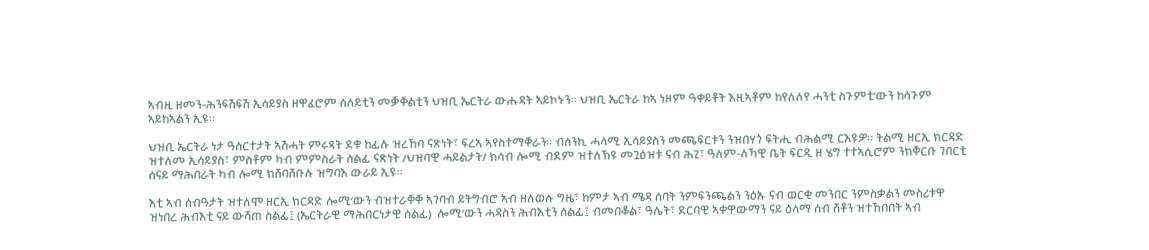ኣብዚ ዘመን-ሕንፍሽፍሽ ኢሳይያስ ዘዋፈሮም ሰለይቲን መቓቐልቲን ህዝቢ ኤርትራ ውሑዳት ኣይኮኑን። ህዝቢ ኤርትራ ከኣ ነዞም ዓቀይቶት እዚኣቶም ከየለለየ ሓንቲ ስጉምቲ’ውን ከሳጉም ኣይከኣልን ኢዩ።

ህዝቢ ኤርትራ ነታ ዓሰርተታት ኣሽሓት ምሩጻት ደቁ ከፊሉ ዝረኸባ ናጽነት፣ ፍረኣ ኣየስተማቐራን። ብሰንኪ ሓላሚ ኢሳይያስን መጫፍርቱን ንዝበሃጎ ፍትሒ ብሕልሚ ርእዩዎ። ትልሚ ዘርኢ ክርዳድ ዝተለመ ኢሳይያስ፣ ምስቶም ካብ ምምስራት ሰልፊ ናጽነት /ህዝባዊ ሓይልታት/ ክሳብ ሎሚ ብደም ዝተለኽዩ መጓዕዝቱ ናብ ሕጊ፣ ዓለም-ለኻዊ ቤት ፍርዲ ዘ ሄግ ተተኣሲሮም ንክቐርቡ ገበርቲ ሰናይ ማሕበራት ካብ ሎሚ ክሸባሸቡሉ ዝግባእ ውራይ ኢዩ።

እቲ ኣብ ሰብዓታት ዝተለሞ ዘርኢ ክርዳድ ሎሚ’ውን ብዝተራቐቐ ኣገባብ ይትግብሮ ኣብ ዘለወሉ ግዜ፣ ከምታ ኣብ ሜዳ ሰባት ንምፍንጫልን ንዕኡ ናብ ወርቂ መንበር ንምስቃልን መስሪቱዋ ዝነበረ ሕብእቲ ናይ ውሻጠ ስልፊ፤ (ኤርትራዊ ማሕበርነታዊ ሰልፊ)  ሎሚ’ውን ሓዳስን ሕብእቲን ሰልፊ፤ ብመበቆል፣ ዓሌት፣ ደርባዊ ኣቀዋውማን ናይ ዕላማ ሰብ ሸቶን ዝተኸበበት ኣብ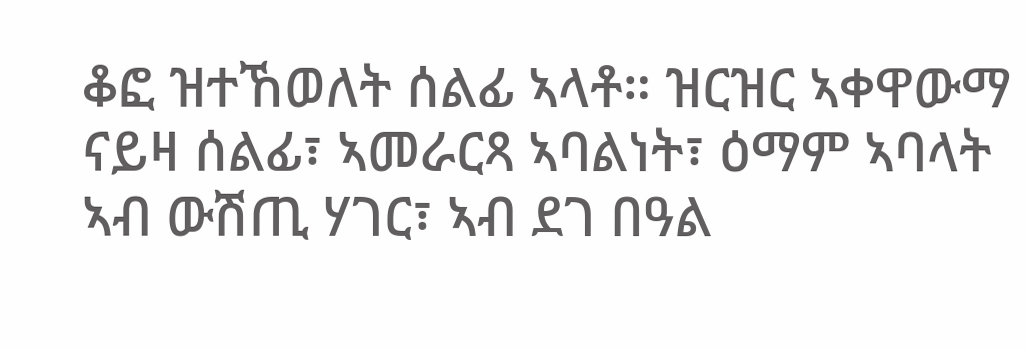ቆፎ ዝተኸወለት ሰልፊ ኣላቶ። ዝርዝር ኣቀዋውማ ናይዛ ሰልፊ፣ ኣመራርጻ ኣባልነት፣ ዕማም ኣባላት ኣብ ውሽጢ ሃገር፣ ኣብ ደገ በዓል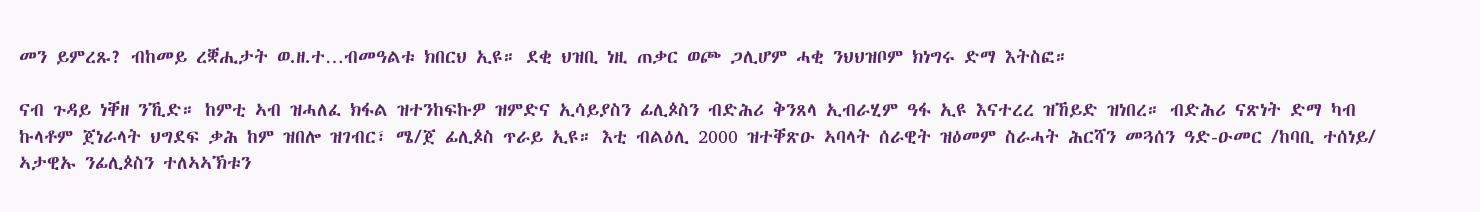መን ይምረጹ? ብከመይ ረቛሒታት ወ.ዘ.ተ…ብመዓልቱ ክበርህ ኢዩ። ደቂ ህዝቢ ነዚ ጠቃር ወጮ ጋሊሆም ሓቂ ንህህዝቦም ክነግሩ ድማ እትስፎ።

ናብ ጉዳይ ነቐዘ ንኺድ። ከምቲ ኣብ ዝሓለፈ ክፋል ዝተንከፍኩዎ ዝምድና ኢሳይያስን ፊሊጶስን ብድሕሪ ቅንጸላ ኢብራሂም ዓፋ ኢዩ እናተረረ ዝኸይድ ዝነበረ። ብድሕሪ ናጽነት ድማ ካብ ኩላቶም ጀነራላት ህግደፍ ቃሕ ከም ዝበሎ ዝገብር፣ ሜ/ጀ ፊሊጶስ ጥራይ ኢዩ። እቲ ብልዕሊ 2000 ዝተቐጽዑ ኣባላት ሰራዊት ዝዕመም ስራሓት ሕርሻን መጓሰን ዓድ-ዑመር /ከባቢ ተሰነይ/ ኣታዊኡ ንፊሊጶስን ተለኣኣኽቱን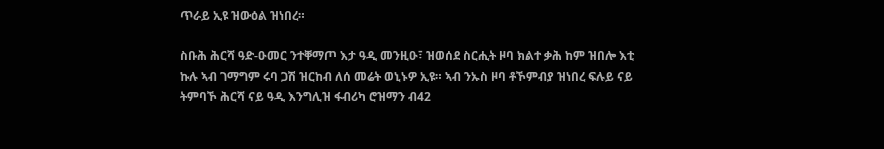ጥራይ ኢዩ ዝውዕል ዝነበረ።

ስቡሕ ሕርሻ ዓድ-ዑመር ንተቐማጦ እታ ዓዲ መንዚዑ፣ ዝወሰደ ስርሒት ዞባ ክልተ ቃሕ ከም ዝበሎ እቲ ኩሉ ኣብ ገማግም ሩባ ጋሽ ዝርከብ ለሰ መሬት ወኒኑዎ ኢዩ። ኣብ ንኡስ ዞባ ቶኾምብያ ዝነበረ ፍሉይ ናይ ትምባኾ ሕርሻ ናይ ዓዲ እንግሊዝ ፋብሪካ ሮዝማን ብ42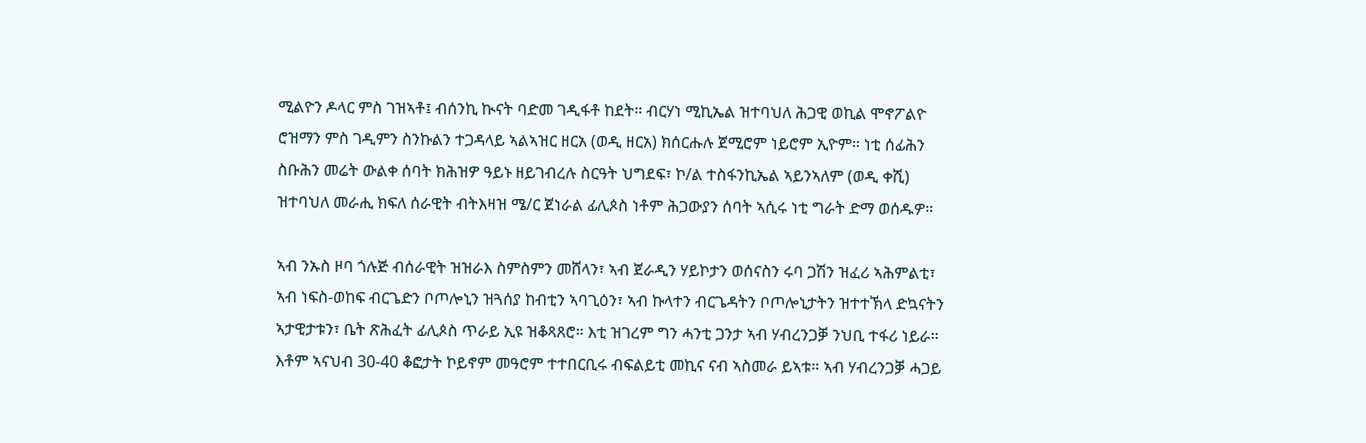ሚልዮን ዶላር ምስ ገዝኣቶ፤ ብሰንኪ ኲናት ባድመ ገዲፋቶ ከደት። ብርሃነ ሚኪኤል ዝተባህለ ሕጋዊ ወኪል ሞኖፖልዮ ሮዝማን ምስ ገዲምን ስንኩልን ተጋዳላይ ኣልኣዝር ዘርአ (ወዲ ዘርአ) ክሰርሑሉ ጀሚሮም ነይሮም ኢዮም። ነቲ ሰፊሕን ስቡሕን መሬት ውልቀ ሰባት ክሕዝዎ ዓይኑ ዘይገብረሉ ስርዓት ህግደፍ፣ ኮ/ል ተስፋንኪኤል ኣይንኣለም (ወዲ ቀሺ) ዝተባህለ መራሒ ክፍለ ሰራዊት ብትእዛዝ ሜ/ር ጀነራል ፊሊጶስ ነቶም ሕጋውያን ሰባት ኣሲሩ ነቲ ግራት ድማ ወሰዱዎ።

ኣብ ንኡስ ዞባ ጎሉጅ ብሰራዊት ዝዝራእ ስምስምን መሸላን፣ ኣብ ጀራዲን ሃይኮታን ወሰናስን ሩባ ጋሽን ዝፈሪ ኣሕምልቲ፣ ኣብ ነፍስ-ወከፍ ብርጌድን ቦጦሎኒን ዝጓሰያ ከብቲን ኣባጊዕን፣ ኣብ ኩላተን ብርጌዳትን ቦጦሎኒታትን ዝተተኽላ ድኳናትን ኣታዊታቱን፣ ቤት ጽሕፈት ፊሊጶስ ጥራይ ኢዩ ዝቆጻጸሮ። እቲ ዝገረም ግን ሓንቲ ጋንታ ኣብ ሃብረንጋቓ ንህቢ ተፋሪ ነይራ። እቶም ኣናህብ 30-40 ቆፎታት ኮይኖም መዓሮም ተተበርቢሩ ብፍልይቲ መኪና ናብ ኣስመራ ይኣቱ። ኣብ ሃብረንጋቓ ሓጋይ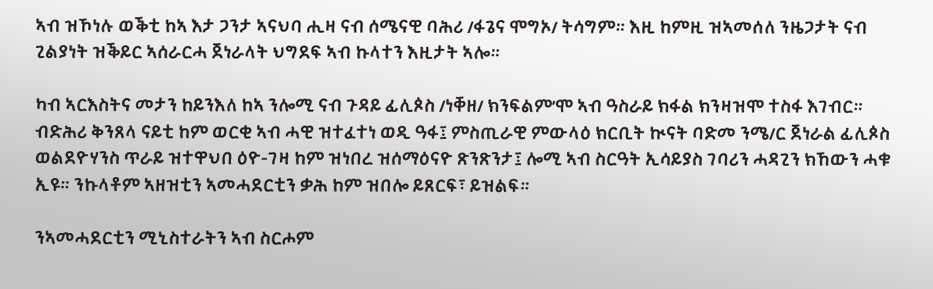ኣብ ዝኾነሉ ወቕቲ ከኣ እታ ጋንታ ኣናህባ ሒዛ ናብ ሰሜናዊ ባሕሪ /ፋጌና ሞግኦ/ ትሳግም። እዚ ከምዚ ዝኣመሰለ ንዜጋታት ናብ ጊልያነት ዝቕይር ኣሰራርሓ ጀነራላት ህግደፍ ኣብ ኩላተን እዚታት ኣሎ።

ካብ ኣርእስትና መታን ከይንእለ ከኣ ንሎሚ ናብ ጉዳይ ፊሊጶስ /ነቐዘ/ ክንፍልም’ሞ ኣብ ዓስራይ ክፋል ክንዛዝሞ ተስፋ እገብር። ብድሕሪ ቅንጸላ ናይቲ ከም ወርቂ ኣብ ሓዊ ዝተፈተነ ወዲ ዓፋ፤ ምስጢራዊ ምውላዕ ክርቢት ኲናት ባድመ ንሜ/ር ጀነራል ፊሊጶስ ወልደዮሃንስ ጥራይ ዝተዋህበ ዕዮ-ገዛ ከም ዝነበረ ዝሰማዕናዮ ጽንጽንታ፤ ሎሚ ኣብ ስርዓት ኢሳይያስ ገባሪን ሓዳጊን ክኸውን ሓቁ ኢዩ። ንኩላቶም ኣዘዝቲን ኣመሓደርቲን ቃሕ ከም ዝበሎ ይጸርፍ፣ ይዝልፍ።

ንኣመሓደርቲን ሚኒስተራትን ኣብ ስርሖም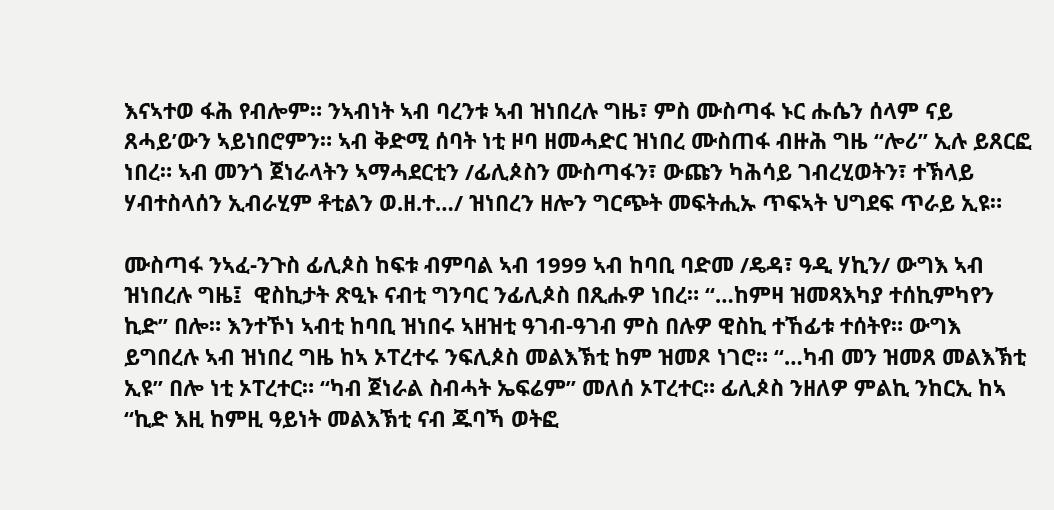እናኣተወ ፋሕ የብሎም። ንኣብነት ኣብ ባረንቱ ኣብ ዝነበረሉ ግዜ፣ ምስ ሙስጣፋ ኑር ሑሴን ሰላም ናይ ጸሓይ’ውን ኣይነበሮምን። ኣብ ቅድሚ ሰባት ነቲ ዞባ ዘመሓድር ዝነበረ ሙስጠፋ ብዙሕ ግዜ “ሎሪ” ኢሉ ይጸርፎ ነበረ። ኣብ መንጎ ጀነራላትን ኣማሓደርቲን /ፊሊጶስን ሙስጣፋን፣ ውጩን ካሕሳይ ገብረሂወትን፣ ተኽላይ ሃብተስላሰን ኢብራሂም ቶቲልን ወ.ዘ.ተ…/ ዝነበረን ዘሎን ግርጭት መፍትሒኡ ጥፍኣት ህግደፍ ጥራይ ኢዩ።

ሙስጣፋ ንኣፈ-ንጉስ ፊሊጶስ ከፍቱ ብምባል ኣብ 1999 ኣብ ከባቢ ባድመ /ዴዳ፣ ዓዲ ሃኪን/ ውግእ ኣብ ዝነበረሉ ግዜ፤  ዊስኪታት ጽዒኑ ናብቲ ግንባር ንፊሊጶስ በጺሑዎ ነበረ። “…ከምዛ ዝመጻእካያ ተሰኪምካየን ኪድ” በሎ። እንተኾነ ኣብቲ ከባቢ ዝነበሩ ኣዘዝቲ ዓገብ-ዓገብ ምስ በሉዎ ዊስኪ ተኸፊቱ ተሰትየ። ውግእ ይግበረሉ ኣብ ዝነበረ ግዜ ከኣ ኦፐረተሩ ንፍሊጶስ መልእኽቲ ከም ዝመጾ ነገሮ። “…ካብ መን ዝመጸ መልእኽቲ ኢዩ” በሎ ነቲ ኦፐረተር። “ካብ ጀነራል ስብሓት ኤፍሬም” መለሰ ኦፐረተር። ፊሊጶስ ንዘለዎ ምልኪ ንከርኢ ከኣ “ኪድ እዚ ከምዚ ዓይነት መልእኽቲ ናብ ጁባኻ ወትፎ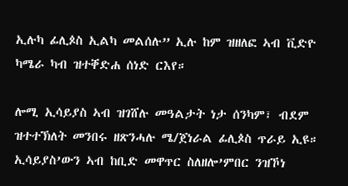ኢሉካ ፊሊጶስ ኢልካ መልሰሉ” ኢሉ ከም ዝዘለፎ ኣብ ቪድዮ ካሜራ ካብ ዝተቐድሐ ሰነድ ርእየ።

ሎሚ ኢሳይያስ ኣብ ዝገሸሉ መዓልታት ነታ ሰንካም፣ ብደም ዝተተኽለት መንበሩ ዘጽንሓሉ ሜ/ጀነራል ፊሊጶስ ጥራይ ኢዩ። ኢሳይያስ’ውን ኣብ ከቢድ መዋጥር ስለዘሎ’ምበር ንዝኾነ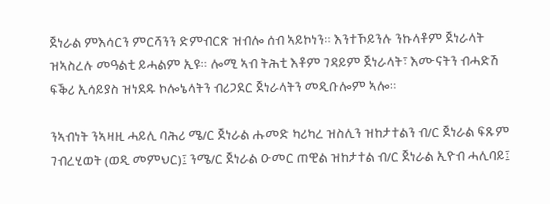ጀነራል ምእሳርን ምርሻንን ድምብርጽ ዝብሎ ሰብ ኣይኮነን። እንተኾይንሉ ንኩላቶም ጀነራላት ዝኣስረሉ መዓልቲ ይሓልም ኢዩ። ሎሚ ኣብ ትሕቲ እቶም ገዳይም ጀነራላት፣ እሙናትን ብሓድሽ ፍቕሪ ኢሳይያስ ዝነደዱ ኮሎኔላትን ብሪጋደር ጀነራላትን መዲቡሎም ኣሎ።

ንኣብነት ንኣዛዚ ሓይሊ ባሕሪ ሜ/ር ጀነራል ሑመድ ካሪካረ ዝስሊን ዝከታተልን ብ/ር ጀነራል ፍጹም ገብረሂወት (ወዲ መምህር)፤ ንሜ/ር ጀነራል ዑመር ጠዊል ዝከታተል ብ/ር ጀነራል ኢዮብ ሓሊባይ፤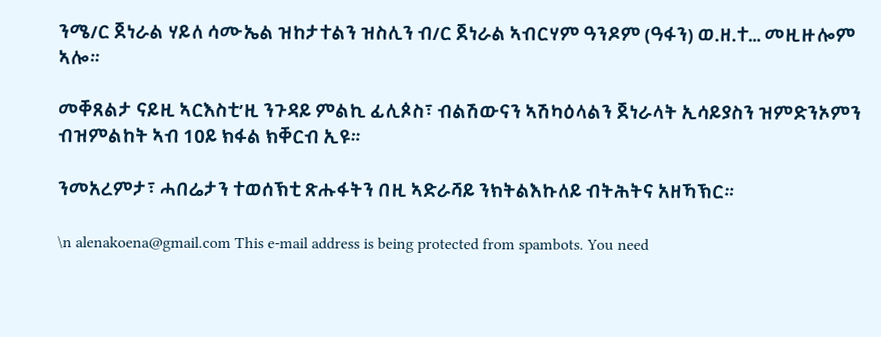ንሜ/ር ጀነራል ሃይለ ሳሙኤል ዝከታተልን ዝስሊን ብ/ር ጀነራል ኣብርሃም ዓንዶም (ዓፋን) ወ.ዘ.ተ… መዚዙሎም ኣሎ።

መቐጸልታ ናይዚ ኣርእስቲ’ዚ ንጉዳይ ምልኪ ፊሊጶስ፣ ብልሽውናን ኣሽካዕላልን ጀነራላት ኢሳይያስን ዝምድንኦምን ብዝምልከት ኣብ 10ይ ክፋል ክቐርብ ኢዩ።

ንመአረምታ፣ ሓበሬታን ተወሰኽቲ ጽሑፋትን በዚ ኣድራሻይ ንክትልእኩለይ ብትሕትና አዘኻኽር።

\n alenakoena@gmail.com This e-mail address is being protected from spambots. You need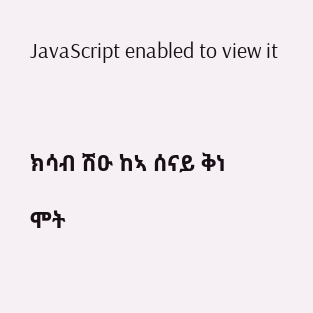JavaScript enabled to view it



ክሳብ ሽዑ ከኣ ሰናይ ቅነ

ሞት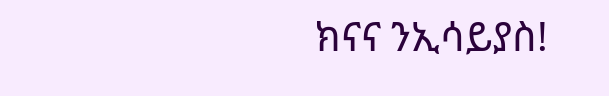ክናና ንኢሳይያስ!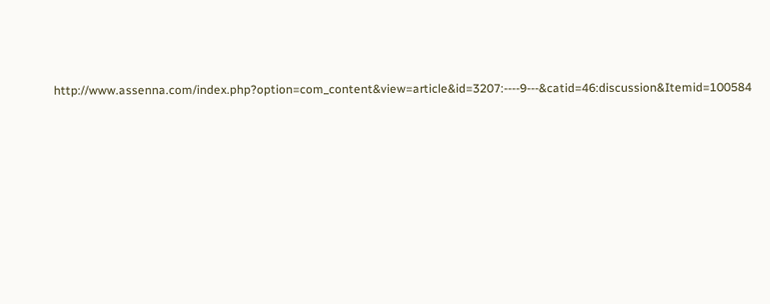http://www.assenna.com/index.php?option=com_content&view=article&id=3207:----9---&catid=46:discussion&Itemid=100584